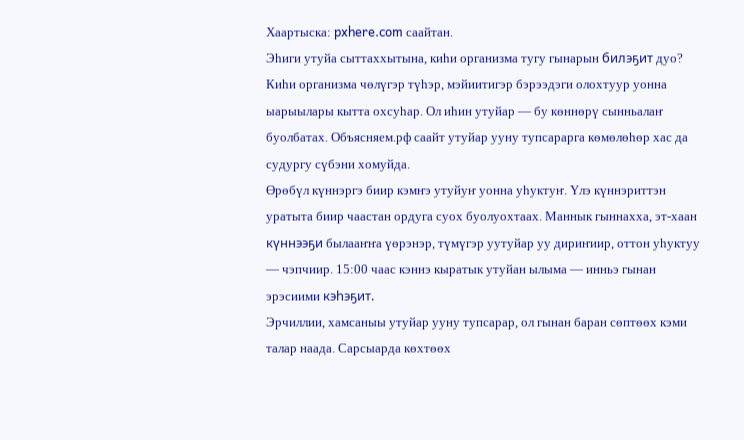Хаартыска: pxhere.com саайтан.
Эһиги утуйа сыттаххытына, киһи организма тугу гынарын билэҕит дуо? Киһи организма чөлүгэр түһэр, мэйиитигэр бэрээдэги олохтуур уонна ыарыылары кытта охсуһар. Ол иһин утуйар — бу көннөрү сынньалаҥ буолбатах. Объясняем.рф саайт утуйар ууну тупсарарга көмөлөһөр хас да судургу сүбэни хомуйда.
Өрөбүл күннэргэ биир кэмҥэ утуйуҥ уонна уһуктуҥ. Үлэ күннэриттэн уратыта биир чаастан ордуга суох буолуохтаах. Маннык гыннахха, эт-хаан күннээҕи былааҥҥа үөрэнэр, түмүгэр уутуйар уу дириҥиир, оттон уһуктуу — чэпчиир. 15:00 чаас кэннэ кыратык утуйан ылыма — инньэ гынан эрэсиими кэһэҕит.
Эрчиллии, хамсаныы утуйар ууну тупсарар, ол гынан баран сөптөөх кэми талар наада. Сарсыарда көхтөөх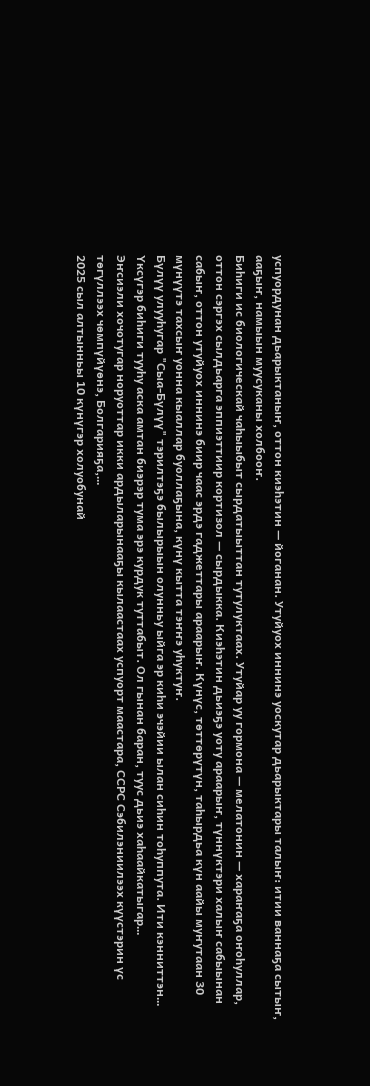успуордунан дьарыктаныҥ, оттон киэһэтин — йоганан. Утуйуох иннинэ уоскутар дьарыктары талыҥ: итии ваннаҕа сытыҥ, ааҕыҥ, намыын муусуканы холбооҥ.
Биһиги ис биологическай чаһыыбыт сырдатыыттан тутулуктаах. Утуйар уу гормона — мелатонин — хараҥаҕа оҥоһуллар, оттон сэргэх сылдьарга эппиэттиир кортизол — сырдыкка. Киэһэтин дьиэҕэ уоту араарыҥ, түннүктэри халыҥ сабыынан сабыҥ, оттон утуйуох иннинэ биир чаас эрдэ гаджеттары араарыҥ. Күнүс, төттөрүтүн, таһырдьа күн аайы муҥутаан 30 мүнүүтэ тахсыҥ уонна кыаллар буоллаҕына, күнү кытта тэҥҥэ уһуктуҥ.
Бүлүү улууһугар "Сыа-Бүлүү" тэрилтэҕэ былырыын олунньу ыйга эр киһи эчэйии ылан сиһин тоһуппута. Ити кэнниттэн…
Үксүгэр биһиги тууһу аска амтан биэрэр тума эрэ курдук туттабыт. Ол гынан баран, туус дьиэ хаһаайкатыгар…
Эҥсиэли хочотугар норуоттар икки ардыларынааҕы кылаастаах успуорт маастара, ССРС Сэбилэниилээх күүстэрин үс төгүллээх чөмпүйүөнэ, Болгарияҕа,…
2025 сыл алтынньы 10 күнүгэр холуобунай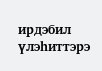ирдэбил үлэһиттэрэ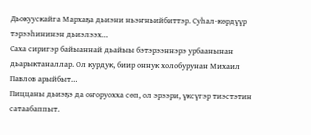Дьокуускайга Мархаҕа дьиэни ньэҥньийбиттэр. Суһал-көрдүүр тэрээһининэн дьиэлээх…
Саха сиригэр байыаннай дьайыы бэтэрээннэрэ урбаанынан дьарыктаналлар. Ол курдук, биир оннук холобурунан Михаил Павлов арыйбыт…
Пиццаны дьиэҕэ да оҥоруохха сөп, ол эрээри, үксүгэр тиэстэтин сатаабаппыт.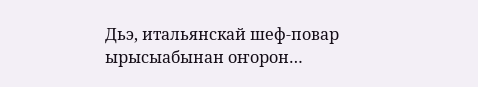Дьэ, итальянскай шеф-повар ырысыабынан оҥорон…